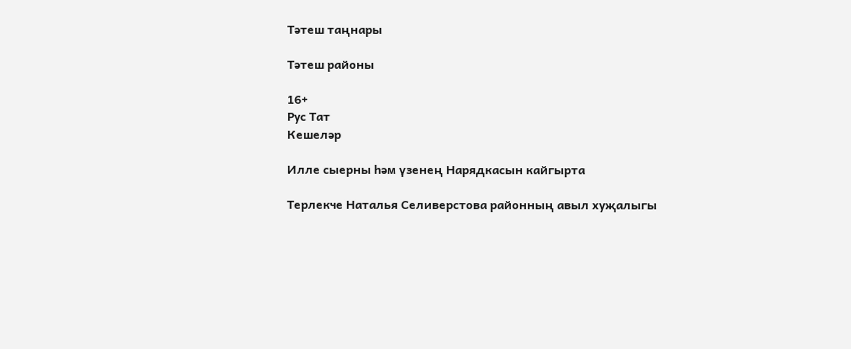Тәтеш таңнары

Тәтеш районы

16+
Рус Тат
Кешеләр

Илле сыерны һәм үзенең Нарядкасын кайгырта

Терлекче Наталья Селиверстова районның авыл хуҗалыгы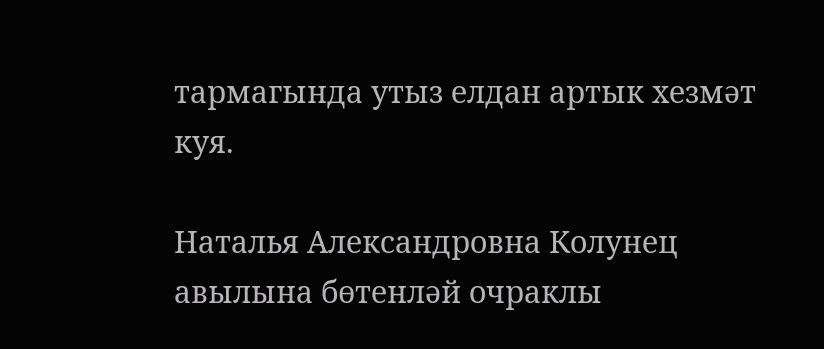тармагында утыз елдан артык хезмәт куя.

Наталья Александровна Колунец авылына бөтенләй очраклы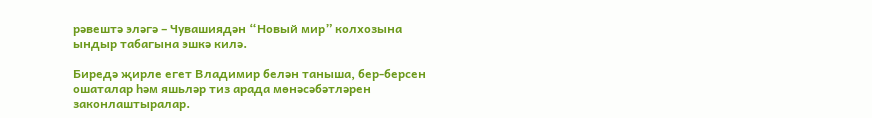рәвештә эләгә – Чувашиядән “Новый мир” колхозына ындыр табагына эшкә килә.

Биредә җирле егет Владимир белән таныша, бер-берсен ошаталар һәм яшьләр тиз арада мөнәсәбәтләрен законлаштыралар.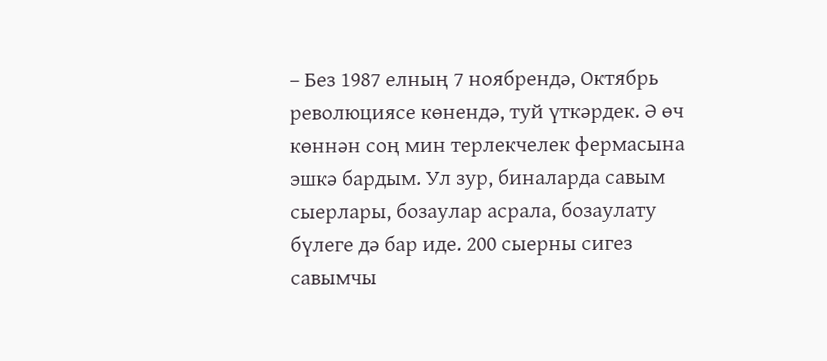– Без 1987 елның 7 ноябрендә, Октябрь революциясе көнендә, туй үткәрдек. Ә өч көннән соң мин терлекчелек фермасына эшкә бардым. Ул зур, биналарда савым сыерлары, бозаулар асрала, бозаулату бүлеге дә бар иде. 200 сыерны сигез савымчы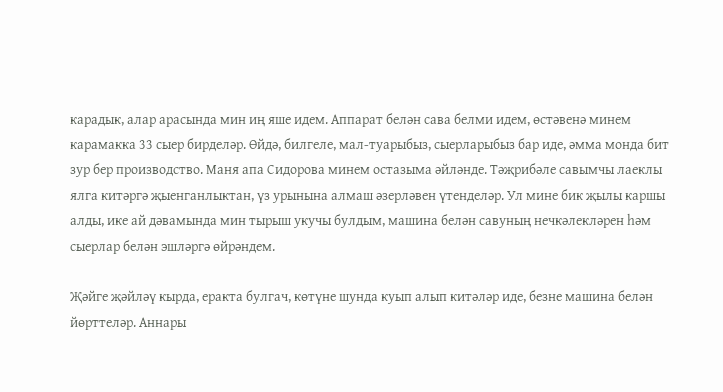карадык, алар арасында мин иң яше идем. Аппарат белән сава белми идем, өстәвенә минем карамакка 33 сыер бирделәр. Өйдә, билгеле, мал-туарыбыз, сыерларыбыз бар иде, әмма монда бит зур бер производство. Маня апа Сидорова минем остазыма әйләнде. Тәҗрибәле савымчы лаеклы ялга китәргә җыенганлыктан, үз урынына алмаш әзерләвен үтенделәр. Ул мине бик җылы каршы алды, ике ай дәвамында мин тырыш укучы булдым, машина белән савуның нечкәлекләрен һәм сыерлар белән эшләргә өйрәндем.

Җәйге җәйләү кырда, еракта булгач, көтүне шунда куып алып китәләр иде, безне машина белән йөрттеләр. Аннары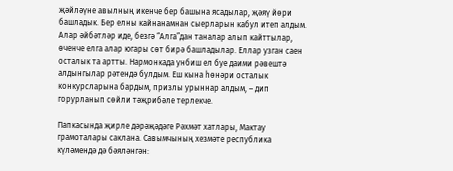җәйләүне авылның икенче бер башына ясадылар, җәяү йөри башладык. Бер елны кайнанамнан сыерларын кабул итеп алдым. Алар әйбәтләр иде, безгә “Алга”дан таналар алып кайттылар, өченче елга алар югары сөт бирә башладылар. Еллар узган саен осталык та артты. Нармонкада унбиш ел буе даими рәвештә алдынгылар рәтендә булдым. Еш кына һөнәри осталык конкурсларына бардым, призлы урыннар алдым, – дип горурланып сөйли тәҗрибәле терлекче.

Папкасында җирле дәрәҗәдәге Рәхмәт хатлары, Мактау грамоталары саклана. Савымчының хезмәте республика күләмендә дә бәяләнгән: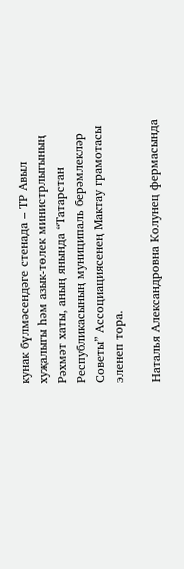кунак бүлмәсендәге стенада – ТР Авыл хуҗалыгы һәм азык-төлек министрлыгының Рәхмәт хаты, аның янында “Татарстан Республикасының муниципаль берәмлекләр Советы” Ассоциациясенең Мактау грамотасы эленеп тора.

Наталья Александровна Колунец фермасында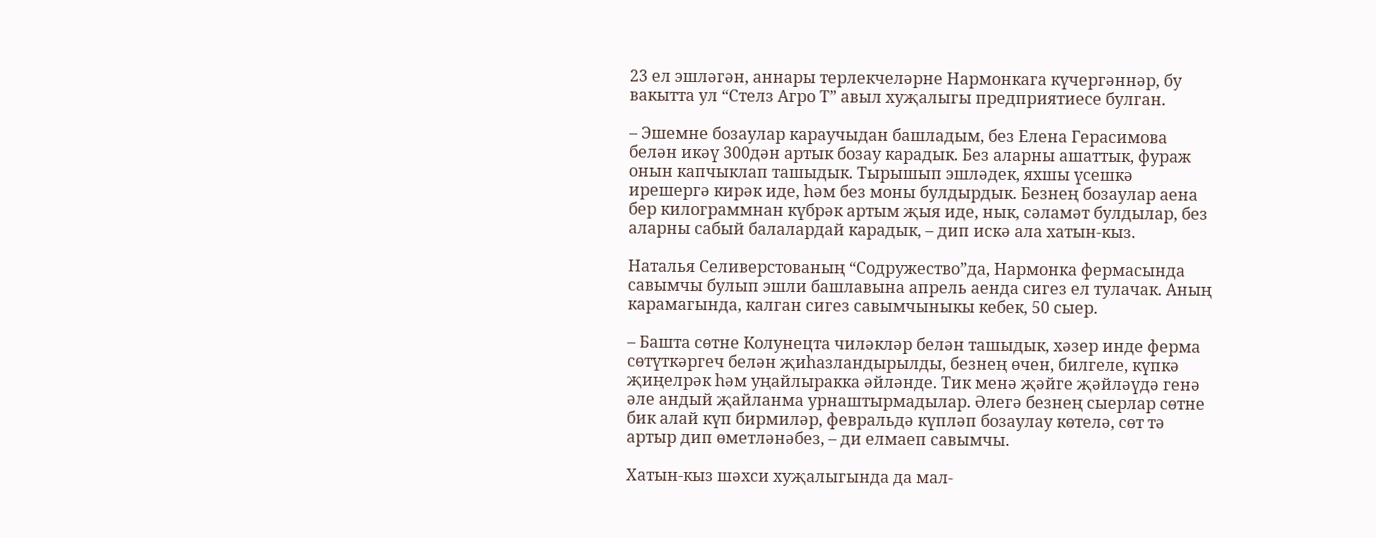23 ел эшләгән, аннары терлекчеләрне Нармонкага күчергәннәр, бу вакытта ул “Стелз Агро Т” авыл хуҗалыгы предприятиесе булган.

– Эшемне бозаулар караучыдан башладым, без Елена Герасимова белән икәү 300дән артык бозау карадык. Без аларны ашаттык, фураж онын капчыклап ташыдык. Тырышып эшләдек, яхшы үсешкә ирешергә кирәк иде, һәм без моны булдырдык. Безнең бозаулар аена бер килограммнан күбрәк артым җыя иде, нык, сәламәт булдылар, без аларны сабый балалардай карадык, – дип искә ала хатын-кыз.

Наталья Селиверстованың “Содружество”да, Нармонка фермасында савымчы булып эшли башлавына апрель аенда сигез ел тулачак. Аның карамагында, калган сигез савымчыныкы кебек, 50 сыер.

– Башта сөтне Колунецта чиләкләр белән ташыдык, хәзер инде ферма сөтүткәргеч белән җиһазландырылды, безнең өчен, билгеле, күпкә җиңелрәк һәм уңайлыракка әйләнде. Тик менә җәйге җәйләүдә генә әле андый җайланма урнаштырмадылар. Әлегә безнең сыерлар сөтне бик алай күп бирмиләр, февральдә күпләп бозаулау көтелә, сөт тә артыр дип өметләнәбез, – ди елмаеп савымчы.

Хатын-кыз шәхси хуҗалыгында да мал-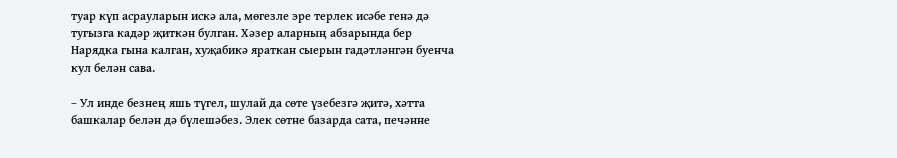туар күп асрауларын искә ала, мөгезле эре терлек исәбе генә дә тугызга кадәр җиткән булган. Хәзер аларның абзарында бер Нарядка гына калган, хуҗабикә яраткан сыерын гадәтләнгән буенча кул белән сава.

– Ул инде безнең яшь түгел, шулай да сөте үзебезгә җитә, хәтта башкалар белән дә бүлешәбез. Элек сөтне базарда сата, печәнне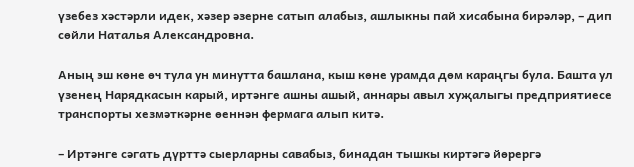үзебез хәстәрли идек, хәзер әзерне сатып алабыз, ашлыкны пай хисабына бирәләр, – дип сөйли Наталья Александровна.

Аның эш көне өч тула ун минутта башлана, кыш көне урамда дөм караңгы була. Башта ул үзенең Нарядкасын карый, иртәнге ашны ашый, аннары авыл хуҗалыгы предприятиесе транспорты хезмәткәрне өеннән фермага алып китә.

– Иртәнге сәгать дүрттә сыерларны савабыз, бинадан тышкы киртәгә йөрергә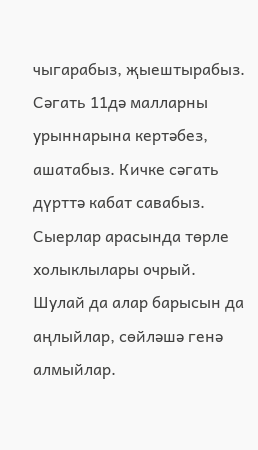чыгарабыз, җыештырабыз. Сәгать 11дә малларны урыннарына кертәбез, ашатабыз. Кичке сәгать дүрттә кабат савабыз. Сыерлар арасында төрле холыклылары очрый. Шулай да алар барысын да аңлыйлар, сөйләшә генә алмыйлар.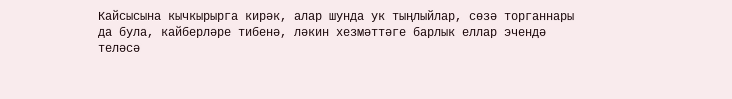Кайсысына кычкырырга кирәк, алар шунда ук тыңлыйлар, сөзә торганнары да була, кайберләре тибенә, ләкин хезмәттәге барлык еллар эчендә теләсә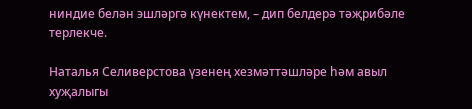ниндие белән эшләргә күнектем, – дип белдерә тәҗрибәле терлекче.

Наталья Селиверстова үзенең хезмәттәшләре һәм авыл хуҗалыгы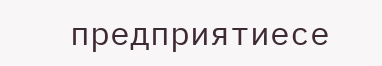предприятиесе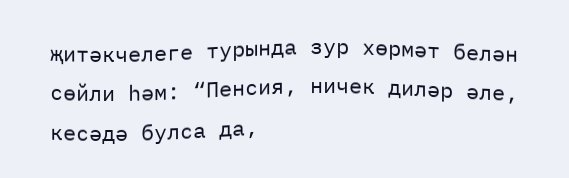җитәкчелеге турында зур хөрмәт белән сөйли һәм: “Пенсия, ничек диләр әле, кесәдә булса да,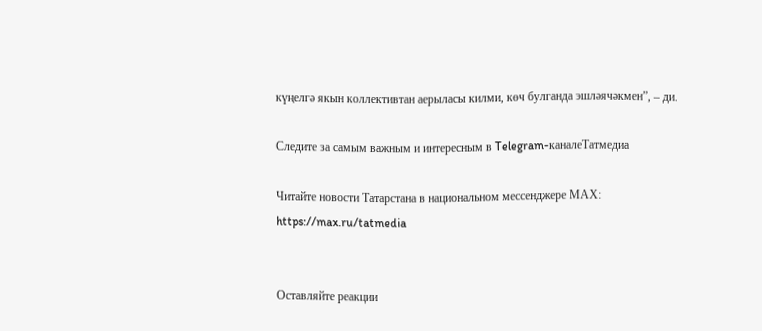күңелгә якын коллективтан аерыласы килми, көч булганда эшләячәкмен”, – ди.

Следите за самым важным и интересным в Telegram-каналеТатмедиа

Читайте новости Татарстана в национальном мессенджере MАХ: https://max.ru/tatmedia


Оставляйте реакции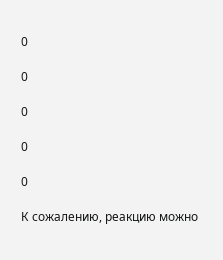0

0

0

0

0

К сожалению, реакцию можно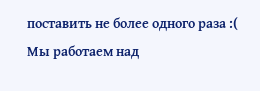поставить не более одного раза :(
Мы работаем над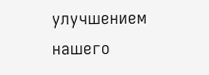улучшением нашего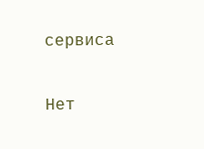сервиса

Нет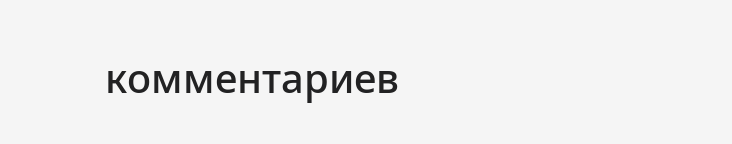комментариев